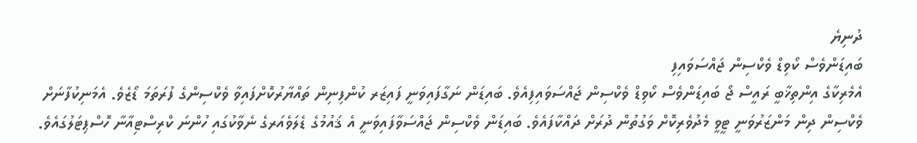ދުނިޔެ
ބައިޑަންވެސް ކޯވިޑް ވެކްސިން ޖައްސަވައިފި
އެމެރިކާގެ އިންތިޚާބީ ރައީސް ޖޯ ބައިޑަންވެސް ކޯވިޑް ވެކްސިން ޖައްސަވައިފިއެވެ. ބައިޑަން ނަގާފައިވަނީ ފައިޒަރ ކުންފިނިން ތައްޔާރުކޮށްފައިވާ ވެކްސިންގެ ފުރަތަމަ ޑޯޒެވެ. އެމަނިކުފާނަށް ވެކްސިން ދިން މަންޒަރުވަނީ ޓީވީ މެދުވެރިކޮށް ވަގުތުން ދުރަށް ދައްކާފައެވެ. ބައިޑަން ވެކްސިން ޖައްސަވާފައިވަނީ އެ ޤައުމުގެ ޑެލަވެއަރގެ ނެވާކުގައި ހުންނަ ކްރިސްޓިއާނާ ހޮސްޕިޓަލުގައެވެ.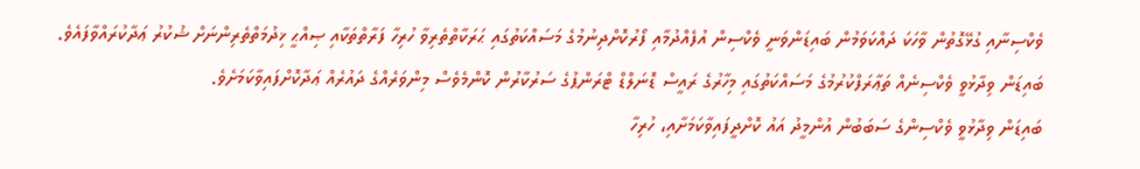ވެކްސިނާއި ގުޅޭގޮތުން ވާހަކަ ދައްކަވަމުން ބައިޑަންވަނީ ވެކްސިން އުފެއްދުމާއި ފޯރުކޮށްދިނުމުގެ މަސައްކަތުގައި ޙަރަކާތްތެރިވާ ހުރިހާ ފަރާތްތަކާއި ޞިއްޙީ ޚިދުމަތްތެރިންނަށް ޝުކުރު ޢަދާކުރައްވާފައެވެ. ބައިޑަން ވިދާޅުވީ ވެކްސިނެއް ތަޢާރަފްކުރުމުގެ މަސައްކަތުގައި މިހާރުގެ ރައީސް ޑޮނަލްޑް ޓްރަންޕުގެ ސަރުކާރުން ކޮންމެވެސް މިންވަރެއްގެ ދައުރެއް ޢަދާކޮށްފައިވާކަމަށެވެ.
ބައިޑަން ވިދާޅުވީ ވެކްސިންގެ ސަބަބުން އުންމީދު އައު ކޮށްދީފައިވާކަމަށާއި، ހުރިހާ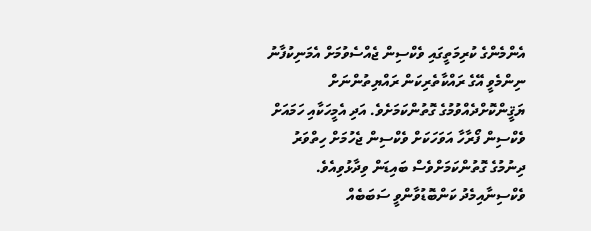އެންމެންގެ ކުރިމަތީގައި ވެކްސިން ޖެއްސެވުމަށް އެމަނިކުފާނު ނިންމެވީ އޭގެ ރައްކާތެރިކަން ރައްޔިތުންނަށް ޔަޤީންކޮށްދެއްވުމުގެ ގޮތުންކަމަށެވެ. އަދި އެމީހަކާއި ހަމައަށް ވެކްސިން ފޯރާހާ އަވަހަކަށް ވެކްސިން ޖެހުމަށް ހިތްވަރު ދިނުމުގެ ގޮތުންކަމަށްވެސް ބައިޑަން ވިދާޅުވިއެވެ. ވެކްސިނާއިމެދު ކަންބޮޑުވާންވީ ސަބަބެއް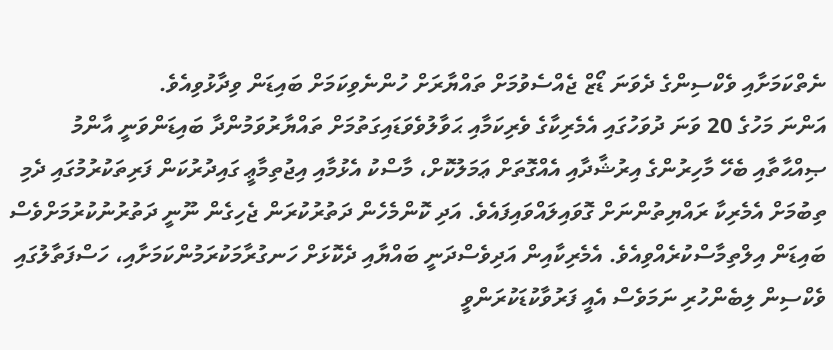ނެތްކަމަށާއި ވެކްސިންގެ ދެވަނަ ޑޯޒް ޖެއްސެވުމަށް ތައްޔާރަށް ހުންނެވިކަމަށް ބައިޑަން ވިދާޅުވިއެވެ.
އަންނަ މަހުގެ 20 ވަނަ ދުވަހުގައި އެމެރިކާގެ ވެރިކަމާއި ޙަވާލުވެވަޑައިގަތުމަށް ތައްޔާރުވަމުންދާ ބައިޑަންވަނީ އާންމު ޞިއްޙާތާއި ބެހޭ މާހިރުންގެ އިރުޝާދާއި އެއްގޮތަށް ޢަމަލުކޮށް، މާސްކު އެޅުމާއި އިޖުތިމާޢީ ގައިދުރުކަން ފަރިތަކުރުމުގައި ދެމި ތިބުމަށް އެމެރިކާ ރައްޔިތުންނަށް ގޮވައިލައްވައިފައެވެ. އަދި ކޮންމެހެން ދަތުރުކުރަން ޖެހިގެން ނޫނީ ދަތުރުނުކުރުމަށްވެސް ބައިޑަން އިލްތިމާސްކުރެއްވިއެވެ. އެމެރިކާއިން އަދިވެސްދަނީ ބައްޔާއި ދެކޮޅަށް ހަނގުރާމަކުރަމުންކަމަށާއި، ހަސްފަތާލުގައި ވެކްސިން ލިބެންހުރި ނަމަވެސް އެއީ ފަރުވާކުޑަކުރަންވީ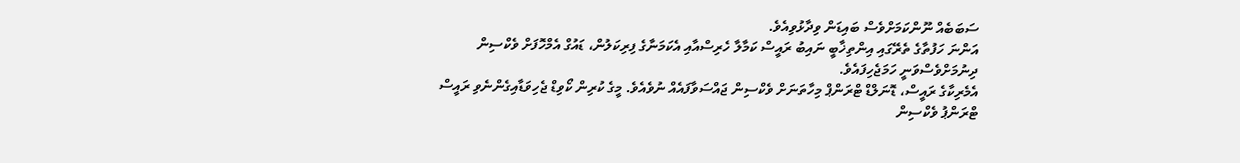ސަބަބެއް ނޫންކަމަށްވެސް ބައިޑަން ވިދާޅުވިއެވެ.
އަންނަ ހަފުތާގެ ތެރޭގައި އިންތިޚާބީ ނައިބު ރައީސް ކަމާލާ ހެރިސްއާއި އެކަމަނާގެ ފިރިކަލުން، ޑައުގް އެމްހޮފަށް ވެކްސިން ދިނުމަށްވެސްވަނީ ހަމަޖެހިފައެވެ.
އެމެރިކާގެ ރައީސް، ޑޮނަލްޑް ޓްރަންޕް މިހާތަނަށް ވެކްސިން ޖައްސަވާފައެއް ނުވެއެވެ. މީގެ ކުރިން ކޯވިޑް ޖެހިވަޑާއިގެންނެވި ރައީސް ޓްރަންޕު ވެކްސިން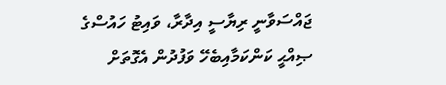ޖައްސަވާނީ ރިޔާސީ އިދާރާ، ވައިޓު ހައުސްގެ ޞިއްޙީ ކަންކަމާއިބެހޭ ވަފުދުން އެގޮތަށް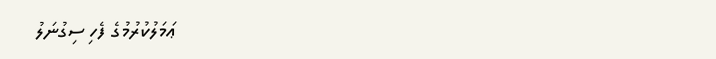ޢަމަލުކުރުމުގެ ފެހި ސިގުނަލު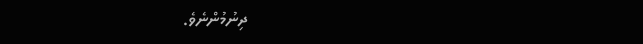ދިނުމުންނެވެ.